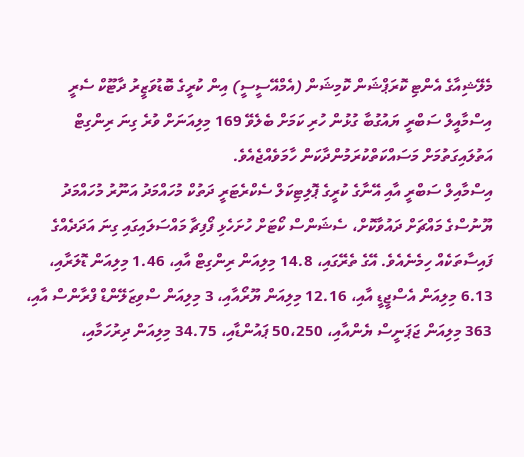މެލޭޝިއާގެ އެންޓި ކޮރަޕްޝަން ކޮމިޝަން (އެމްއޭސީސީ) އިން ކުރީގެ ބޮޑުވަޒީރު ދާޓޫކް ސެރީ އިސްމާއީލް ސަބްރީ ޔައުގުބާ ގުޅުން ހުރި ކަމަށް ބެލެވޭ 169 މިލިއަނަށް ވުރެ ގިނަ ރިންގިޓް އަތުލައިގަތުމަށް މަސައްކަތްކުރަމުންދާކަން ހާމަވެއްޖެއެވެ.
އިސްމާއިލް ސަބްރީ އާއި އޭނާގެ ކުރީގެ ޕޮލިޓިކަލް ސެކްރެޓަރީ ދަތުކް މުހައްމަދު އަނޫރު މުހައްމަދު ޔޫނުސްގެ މައްޗަށް ދައުވާކޮށް، ސެޝަންސް ކޯޓަށް ހުށަހެޅި ފޯފިޗާ މައްސަލައިގައި ގިނަ އަދަދެއްގެ ފައިސާތަކެއް ހިމެނެއެވެ. އޭގެ ތެރޭގައި، 14.8 މިލިއަން ރިންގިޓް އާއި، 1.46 މިލިއަން ޑޮލަރާއި، 6.13 މިލިއަން އެސްޖީޑީ އާއި، 12.16 މިލިއަން ޔޫރޯއާއި، 3 މިލިއަން ސްވިޒަލޭންޑް ފްރާންސް އާއި، 363 މިލިއަން ޖަޕަނީސް ޔެންއާއި، 50،250 ޕައުންޑާއި، 34.75 މިލިއަން ދިރުހަމާއި،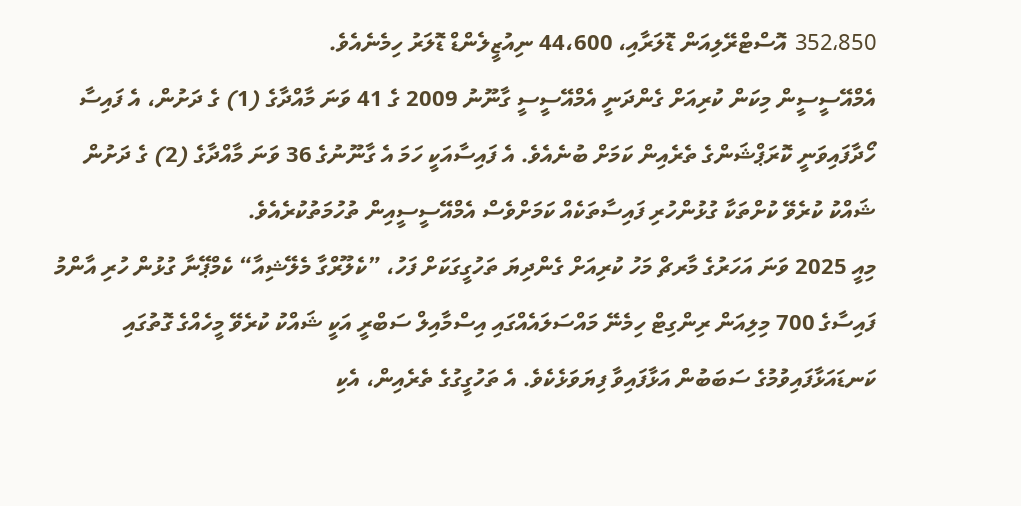352،850 އޮސްޓްރޭލިއަން ޑޮލަރާއި، 44،600 ނިއުޒީލެންޑް ޑޮލަރު ހިމެނެއެވެ.
އެމްއޭސީސީން މިކަން ކުރިއަށް ގެންދަނީ އެމްއޭސީސީ ގާނޫނު 2009 ގެ 41 ވަނަ މާއްދާގެ (1) ގެ ދަށުން، އެ ފައިސާ ހޯދާފައިވަނީ ކޮރަޕްޝަންގެ ތެރެއިން ކަމަށް ބުނެއެވެ. އެ ފައިސާއަކީ ހަމަ އެ ގާނޫނުގެ 36 ވަނަ މާއްދާގެ (2) ގެ ދަށުން ޝައްކު ކުރެވޭ ކުށްތަކާ ގުޅުންހުރި ފައިސާތަކެއް ކަމަށްވެސް އެމްއޭސީސީއިން ތުހުމަތުކުރެއެވެ.
މިއީ 2025 ވަނަ އަހަރުގެ މާރޗް މަހު ކުރިއަށް ގެންދިޔަ ތަހުގީގަކަށް ފަހު، ”ކެލޫރްގާ މެލޭޝިއާ“ ކެމްޕޭނާ ގުޅުން ހުރި އާންމު ފައިސާގެ 700 މިލިއަން ރިންގިޓް ހިމެނޭ މައްސަލައެއްގައި އިސްމާއިލް ސަބްރީ އަކީ ޝައްކު ކުރެވޭ މީހެއްގެ ގޮތުގައި ކަނޑައަޅާފައިވުމުގެ ސަބަބުން އަޅާފައިވާ ފިޔަވަޅެކެވެ. އެ ތަހުގީގުގެ ތެރެއިން، އެކި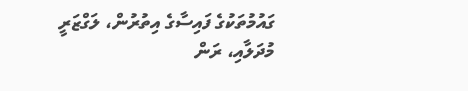ގައުމުތަކުގެ ފައިސާގެ އިތުރުން، ލަގްޒަރީ މުދަލާއި، ރަން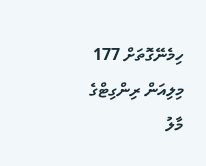ހިމެނޭގޮތަށް 177 މިލިއަން ރިންގިޓްގެ މާލު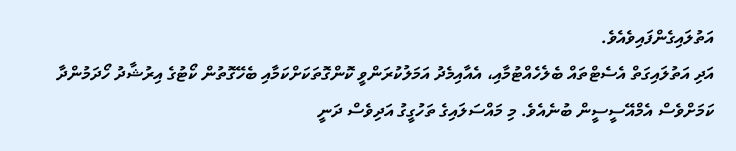އަތުލައިގެންފައިވެއެވެ.
އަދި އަތުލައިގަތް އެސެޓްތައް ބެލެހެއްޓުމާއި، އެއާއިމެދު އަމަލުކުރަންވީ ކޮންގޮތަކަށްކަމާއި ބެހޭގޮތުން ކޯޓުގެ އިރުޝާދު ހޯދަމުންދާ ކަމަށްވެސް އެމްއޭސީސީން ބުނެއެވެ. މި މައްސަލައިގެ ތަހުގީގު އަދިވެސް ދަނީ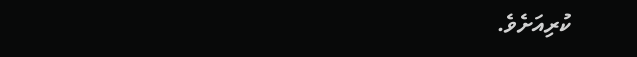ކުރިއަށެވެ.